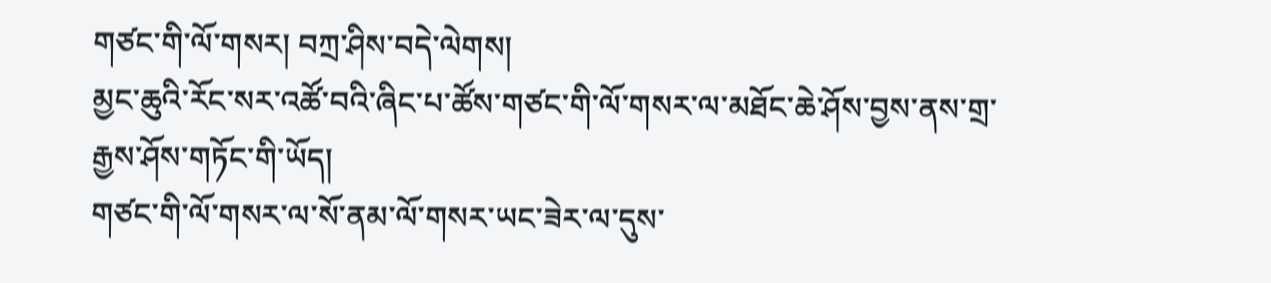གཙང་གི་ལོ་གསར། བཀྲ་ཤིས་བདེ་ལེགས།
མྱང་ཆུའི་རོང་སར་འཚོ་བའི་ཞིང་པ་ཚོས་གཙང་གི་ལོ་གསར་ལ་མཐོང་ཆེ་ཤོས་བྱས་ནས་གྲ་རྒྱས་ཤོས་གཏོང་གི་ཡོད།
གཙང་གི་ལོ་གསར་ལ་སོ་ནམ་ལོ་གསར་ཡང་ཟེར་ལ་དུས་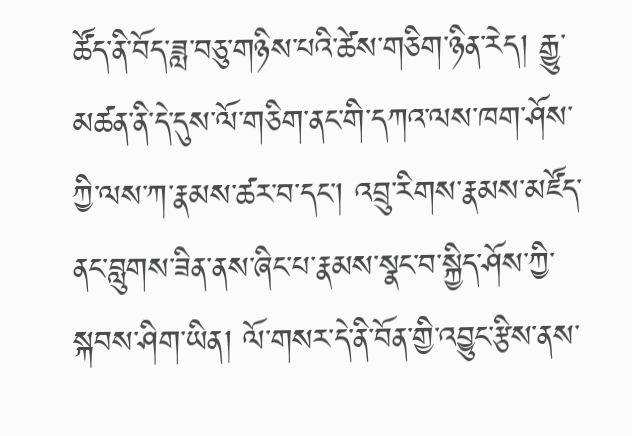ཚོད་ནི་བོད་ཟླ་བཅུ་གཉིས་པའི་ཚེས་གཅིག་ཉིན་རེད། རྒྱུ་མཚན་ནི་དེ་དུས་ལོ་གཅིག་ནང་གི་དཀའ་ལས་ཁག་ཤོས་ཀྱི་ལས་ཀ་རྣམས་ཚར་བ་དང་། འབྲུ་རིགས་རྣམས་མཛོད་ནང་བླུགས་ཟིན་ནས་ཞིང་པ་རྣམས་སྣང་བ་སྐྱིད་ཤོས་ཀྱི་སྐབས་ཤིག་ཡིན། ལོ་གསར་དེ་ནི་བོན་གྱི་འབྱུང་རྩིས་ནས་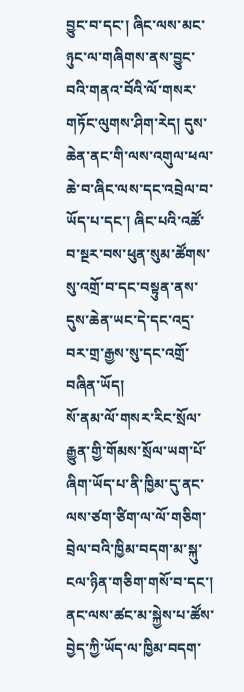བྱུང་བ་དང་། ཞིང་ལས་མང་ཉུང་ལ་གཞིགས་ནས་བྱུང་བའི་གནའ་བོའི་ལོ་གསར་གཏོང་ལུགས་ཤིག་རེད། དུས་ཆེན་ནང་གི་ལས་འགུལ་ཕལ་ཆེ་བ་ཞིང་ལས་དང་འབྲེལ་བ་ཡོད་པ་དང་། ཞིང་པའི་འཚོ་བ་སྔར་བས་ཕུན་སུམ་ཚོགས་སུ་འགྲོ་བ་དང་བསྟུན་ནས་དུས་ཆེན་ཡང་དེ་དང་འདྲ་བར་གྲ་རྒྱས་སུ་དང་འགྲོ་བཞིན་ཡོད།
སོ་ནམ་ལོ་གསར་རིང་སྲོལ་རྒྱུན་གྱི་གོམས་སྲོལ་ཡག་པོ་ཞིག་ཡོད་པ་ནི་ཁྱིམ་དུ་ནང་ལས་ཙག་ཙིག་ལ་ལོ་གཅིག་བྲེལ་བའི་ཁྱིམ་བདག་མ་སྐུ་ངལ་ཉིན་གཅིག་གསོ་བ་དང་། ནང་ལས་ཚང་མ་སྐྱེས་པ་ཚོས་བྱེད་ཀྱི་ཡོད་ལ་ཁྱིམ་བདག་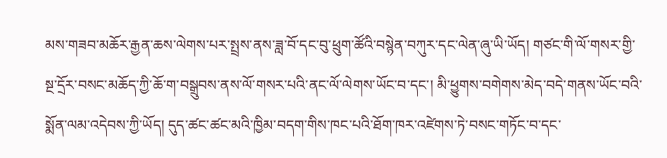མས་གཟབ་མཆོར་རྒྱན་ཆས་ལེགས་པར་སྤྲས་ནས་ཟླ་བོ་དང་བུ་ཕྲུག་ཚོའི་བསྙེན་བཀུར་དང་ལེན་ཞུ་ཡི་ཡོད། གཙང་གི་ལོ་གསར་གྱི་སྔ་དྲོར་བསང་མཆོད་ཀྱི་ཆོ་ག་བསྒྲུབས་ནས་ལོ་གསར་པའི་ནང་ལོ་ལེགས་ཡོང་བ་དང་། མི་ཕྱུགས་བགེགས་མེད་བདེ་གནས་ཡོང་བའི་སྨོན་ལམ་འདེབས་ཀྱི་ཡོད། དུད་ཚང་ཚང་མའི་ཁྱིམ་བདག་གིས་ཁང་པའི་ཐོག་ཁར་འཛེགས་ཏེ་བསང་གཏོང་བ་དང་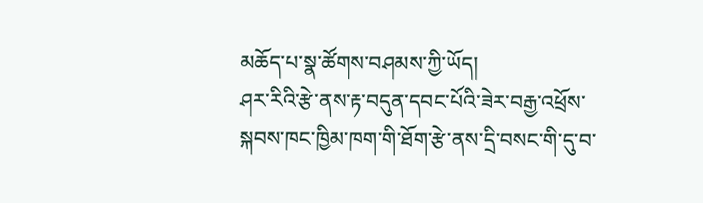མཆོད་པ་སྣ་ཚོགས་བཤམས་ཀྱི་ཡོད།
ཤར་རིའི་རྩེ་ནས་རྟ་བདུན་དབང་པོའི་ཟེར་བརྒྱ་འཕྲོས་སྐབས་ཁང་ཁྱིམ་ཁག་གི་ཐོག་རྩེ་ནས་དྲི་བསང་གི་དུ་བ་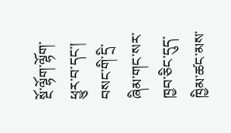སྔོ་ལྷོག་ལྷོག་ཕྱུར་བ་དང་། བསང་གི་དྲི་ཞིམ་གང་སར་ཁྱབ་ཅིང་དུད་ཁྱིམ་ཚང་མས་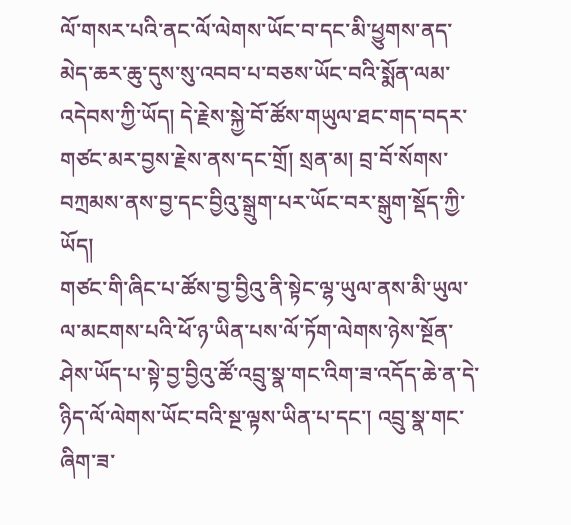ལོ་གསར་པའི་ནང་ལོ་ལེགས་ཡོང་བ་དང་མི་ཕྱུགས་ནད་མེད་ཆར་ཆུ་དུས་སུ་འབབ་པ་བཅས་ཡོང་བའི་སྨོན་ལམ་འདེབས་ཀྱི་ཡོད། དེ་རྗེས་སྐྱེ་བོ་ཚོས་གཡུལ་ཐང་གད་བདར་གཙང་མར་བྱས་རྗེས་ནས་དང་གྲོ། སྲན་མ། བྲ་བོ་སོགས་བཀྲམས་ནས་བྱ་དང་བྱིའུ་སྒྲུག་པར་ཡོང་བར་སྒུག་སྡོད་ཀྱི་ཡོད།
གཙང་གི་ཞིང་པ་ཚོས་བྱ་བྱིའུ་ནི་སྟེང་ལྷ་ཡུལ་ནས་མི་ཡུལ་ལ་མངགས་པའི་ཕོ་ཉ་ཡིན་པས་ལོ་ཏོག་ལེགས་ཉེས་སྔོན་ཤེས་ཡོད་པ་སྟེ་བྱ་བྱིའུ་ཚོ་འབྲུ་སྣ་གང་འིག་ཟ་འདོད་ཆེ་ན་དེ་ཉིད་ལོ་ལེགས་ཡོང་བའི་སྔ་ལྟས་ཡིན་པ་དང་། འབྲུ་སྣ་གང་ཞིག་ཟ་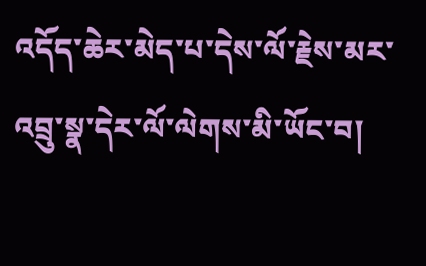འདོད་ཆེར་མེད་པ་དེས་ལོ་རྗེས་མར་འབྲུ་སྣ་དེར་ལོ་ལེགས་མི་ཡོང་བ།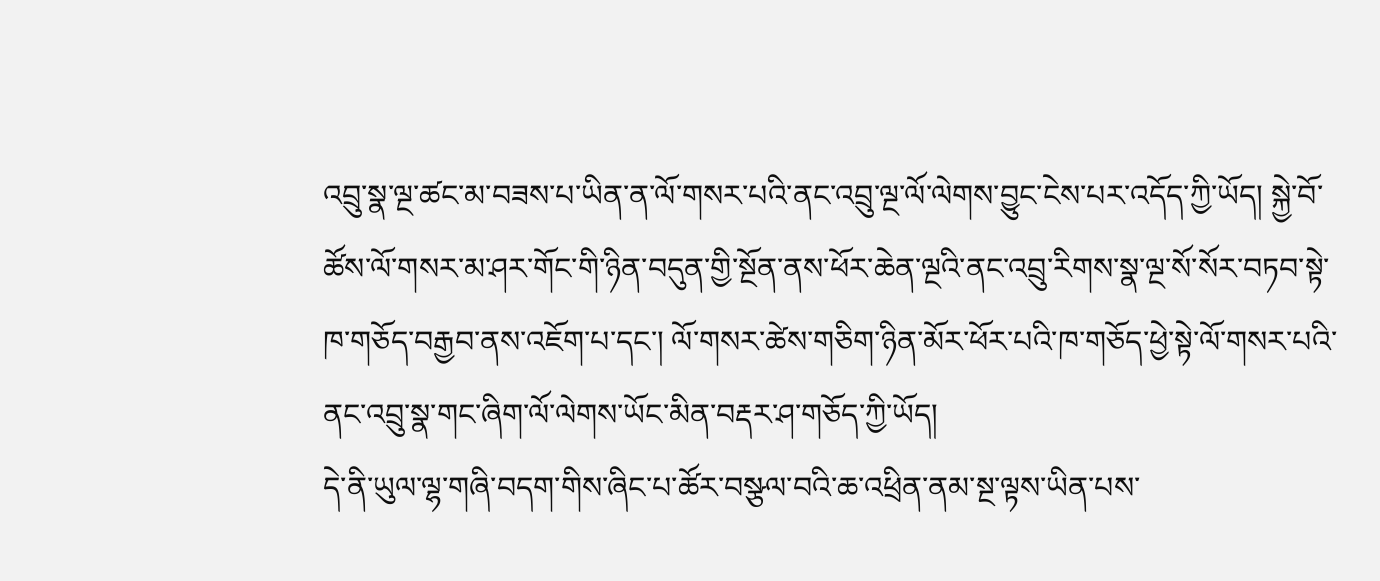འབྲུ་སྣ་ལྔ་ཚང་མ་བཟས་པ་ཡིན་ན་ལོ་གསར་པའི་ནང་འབྲུ་ལྔ་ལོ་ལེགས་བྱུང་ངེས་པར་འདོད་ཀྱི་ཡོད། སྐྱེ་བོ་ཚོས་ལོ་གསར་མ་ཤར་གོང་གི་ཉིན་བདུན་གྱི་སྔོན་ནས་ཕོར་ཆེན་ལྔའི་ནང་འབྲུ་རིགས་སྣ་ལྔ་སོ་སོར་བཏབ་སྟེ་ཁ་གཅོད་བརྒྱབ་ནས་འཇོག་པ་དང་། ལོ་གསར་ཚེས་གཅིག་ཉིན་མོར་ཕོར་པའི་ཁ་གཅོད་ཕྱེ་སྟེ་ལོ་གསར་པའི་ནང་འབྲུ་སྣ་གང་ཞིག་ལོ་ལེགས་ཡོང་མིན་བརྡར་ཤ་གཅོད་ཀྱི་ཡོད།
དེ་ནི་ཡུལ་ལྷ་གཞི་བདག་གིས་ཞིང་པ་ཚོར་བསྩལ་བའི་ཆ་འཕྲིན་ནམ་སྔ་ལྟས་ཡིན་པས་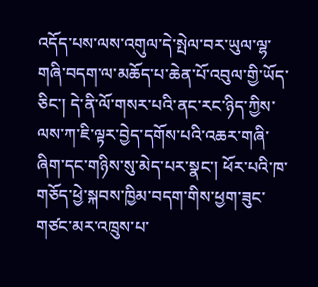འདོད་པས་ལས་འགུལ་དེ་སྤེལ་བར་ཡུལ་ལྷ་གཞི་བདག་ལ་མཆོད་པ་ཆེན་པོ་འབུལ་གྱི་ཡོད་ཅིང་། དེ་ནི་ལོ་གསར་པའི་ནང་རང་ཉིད་ཀྱིས་ལས་ཀ་ཇི་ལྟར་བྱེད་དགོས་པའི་འཆར་གཞི་ཞིག་དང་གཉིས་སུ་མེད་པར་སྣང་། ཕོར་པའི་ཁ་གཅོད་ཕྱེ་སྐབས་ཁྱིམ་བདག་གིས་ཕྱག་ཟུང་གཙང་མར་འཁྲུས་པ་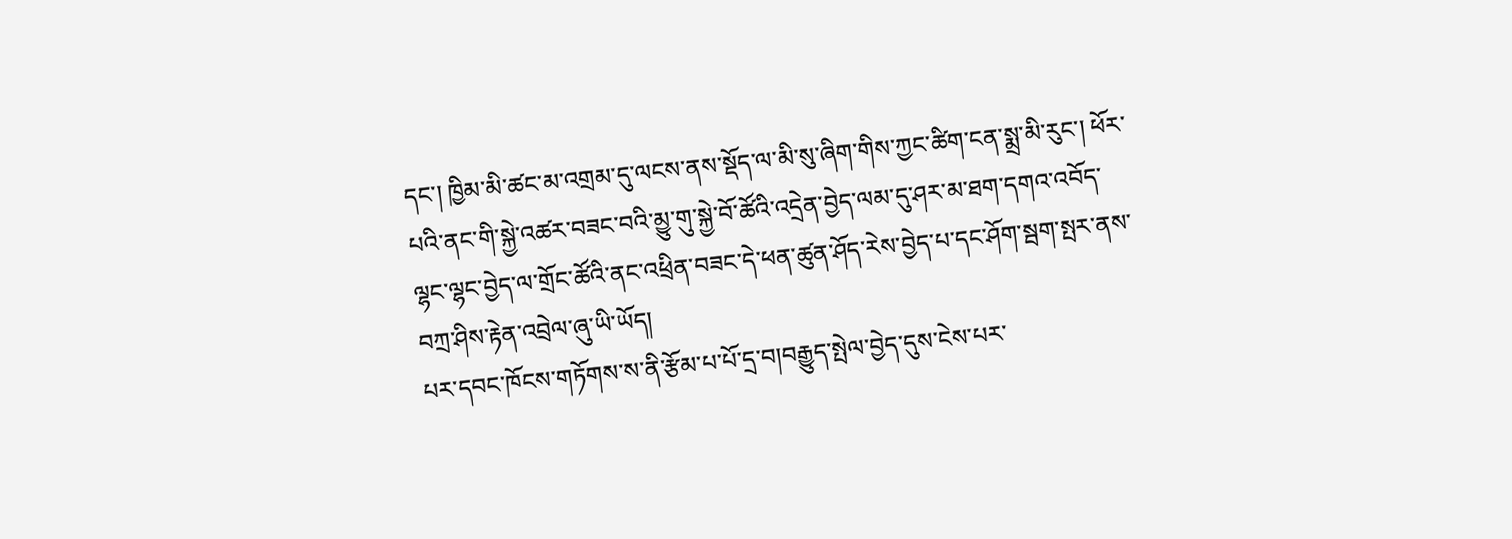དང་། ཁྱིམ་མི་ཚང་མ་འགྲམ་དུ་ལངས་ནས་སྡོད་ལ་མི་སུ་ཞིག་གིས་ཀྱང་ཚིག་ངན་སྨྲ་མི་རུང་། ཕོར་པའི་ནང་གི་སྐྱེ་འཚར་བཟང་བའི་མྱུ་གུ་སྐྱེ་བོ་ཚོའི་འདྲེན་བྱེད་ལམ་དུ་ཤར་མ་ཐག་དགའ་འབོད་ལྷང་ལྷང་བྱེད་ལ་གྲོང་ཚོའི་ནང་འཕྲིན་བཟང་དེ་ཕན་ཚུན་ཤོད་རེས་བྱེད་པ་དང་ཤོག་སྦག་སྤར་ནས་བཀྲ་ཤིས་རྟེན་འབྲེལ་ཞུ་ཡི་ཡོད།
པར་དབང་ཁོངས་གཏོགས་ས་ནི་རྩོམ་པ་པོ་དྲ་བ།བརྒྱུད་སྤེལ་བྱེད་དུས་ངེས་པར་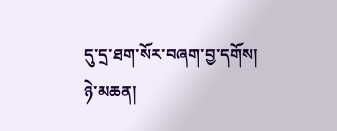དུ་དྲ་ཐག་སོར་བཞག་བྱ་དགོས།
ཉེ་མཆན།